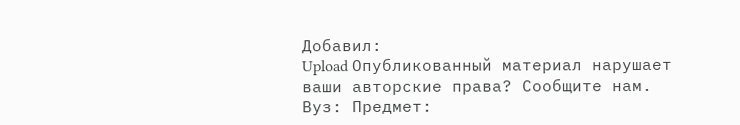Добавил:
Upload Опубликованный материал нарушает ваши авторские права? Сообщите нам.
Вуз: Предмет: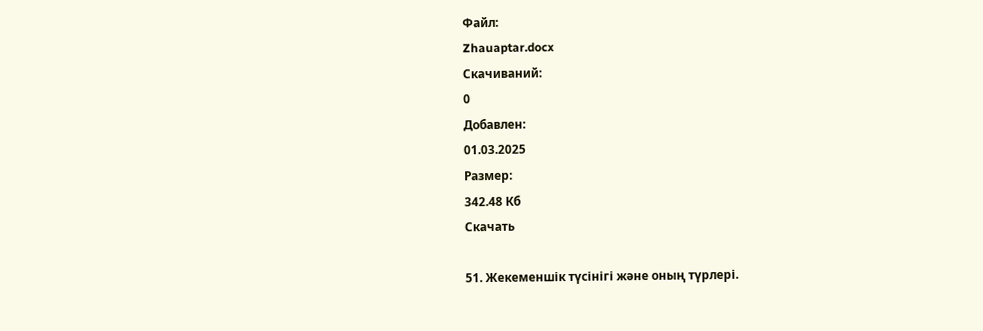Файл:
Zhauaptar.docx
Скачиваний:
0
Добавлен:
01.03.2025
Размер:
342.48 Кб
Скачать

51. Жекеменшік түсінігі және оның түрлері.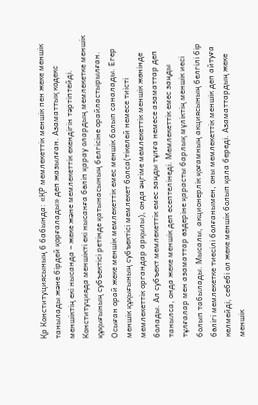Қр Конституциясының 6 бабында: «ҚР мемлекеттік меншік пен жеке меншік танылады және бірдей қорғалады» деп жазылған. Азаматтық кодекс меншіктің екі нысанда – жеке және мемлекеттік екендігін тәртіптейді. Конституцияда меншікті екі нысанға бөліп қарау олардың мемлекетке меншік құқығының субъектісі ретінде қатынасының белгісіне орайластырылған. Осыған орай жеке меншік мемлекеттік емес меншік болып саналады. Егер меншік құқығының субъектісі мемлекет болса(тікелей немесе тиісті мемлекеттік органдар арқылы), онда әңгіме мемлекеттік меншік жөнінде болады. Ал субъект мемлекеттік емес заңды тұлға немесе азаматтар деп танылса, онда жеке меншік деп есептелінеді. Мемлекеттік емес заңды тұлғалар мен азаматтар өздеріне қарасты барлық мүліктің меншік иесі болып табылады. Мысалы, акционерлік қоғамның акциясының белгілі бір бөлігі мемлекетке тиесілі болғанымен, оны мемлекеттік меншік деп айтуға келмейді, себебі ол жеке меншік болып қала береді. Азаматтардың жеке меншік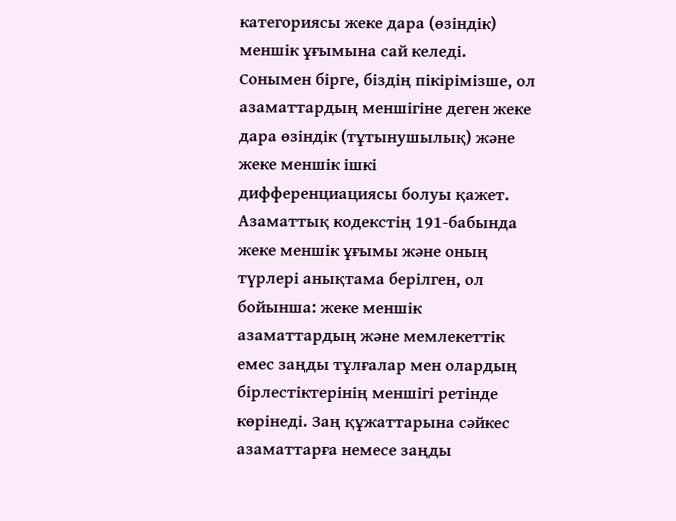категориясы жеке дара (өзіндік) меншік ұғымына сай келеді. Сонымен бірге, біздің пікірімізше, ол азаматтардың меншігіне деген жеке дара өзіндік (тұтынушылық) және жеке меншік ішкі дифференциациясы болуы қажет. Азаматтық кодекстің 191-бабында жеке меншiк ұғымы және оның түрлерi анықтама берілген, ол бойынша: жеке меншiк азаматтардың және мемлекеттік емес заңды тұлғалар мен олардың бiрлестiктерiнiң меншiгi ретiнде көрiнедi. Заң құжаттарына сәйкес азаматтарға немесе заңды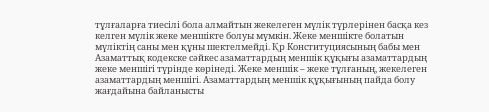тұлғаларға тиесiлi бола алмайтын жекелеген мүлiк түрлерiнен басқа кез келген мүлiк жеке меншiкте болуы мүмкiн. Жеке меншiкте болатын мүлiктiң саны мен құны шектелмейдi. Қр Конституциясының бабы мен Азаматтық кодекске сәйкес азаматтардың меншік құқығы азаматтардың жеке меншігі түрінде көрінеді. Жеке меншік – жеке тұлғаның, жекелеген азаматтардың меншігі. Азаматтардың меншік құқығының пайда болу жағдайына байланысты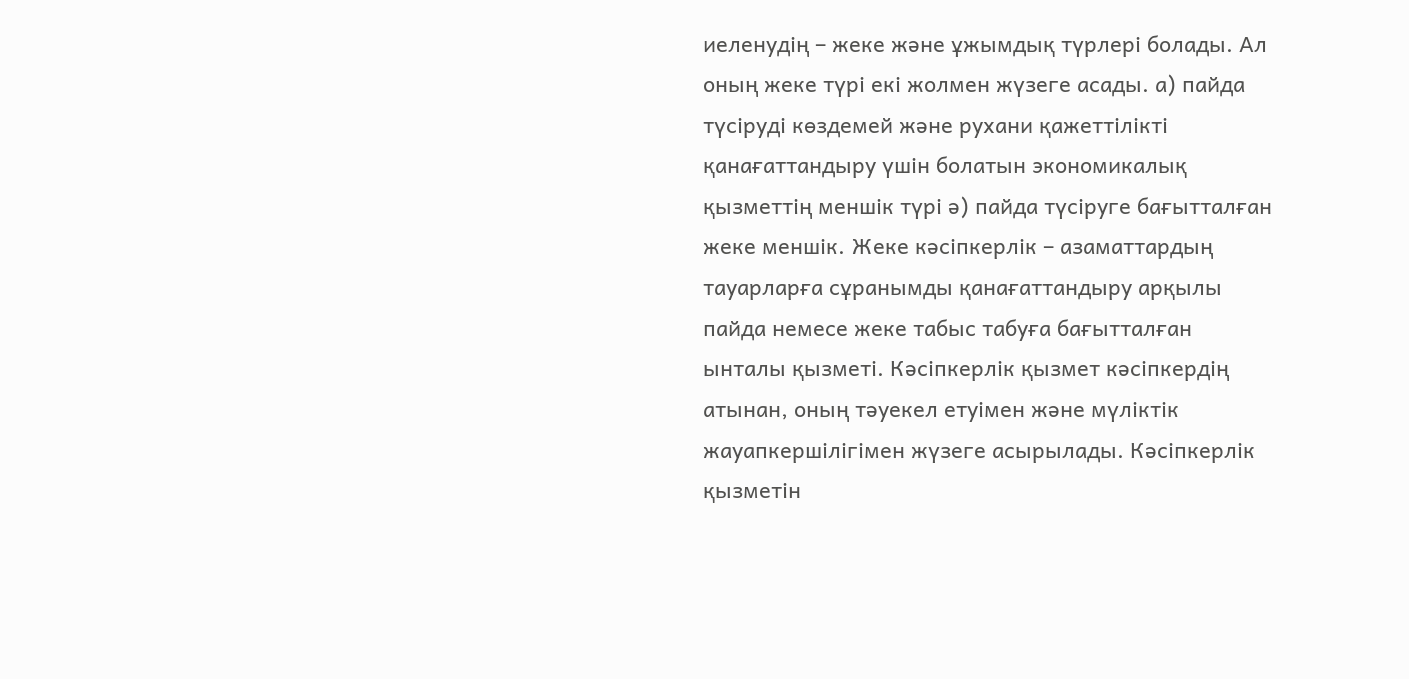иеленудің – жеке және ұжымдық түрлері болады. Ал оның жеке түрі екі жолмен жүзеге асады. а) пайда түсіруді көздемей және рухани қажеттілікті қанағаттандыру үшін болатын экономикалық қызметтің меншік түрі ә) пайда түсіруге бағытталған жеке меншік. Жеке кәсіпкерлік – азаматтардың тауарларға сұранымды қанағаттандыру арқылы пайда немесе жеке табыс табуға бағытталған ынталы қызметі. Кәсіпкерлік қызмет кәсіпкердің атынан, оның тәуекел етуімен және мүліктік жауапкершілігімен жүзеге асырылады. Кәсіпкерлік қызметін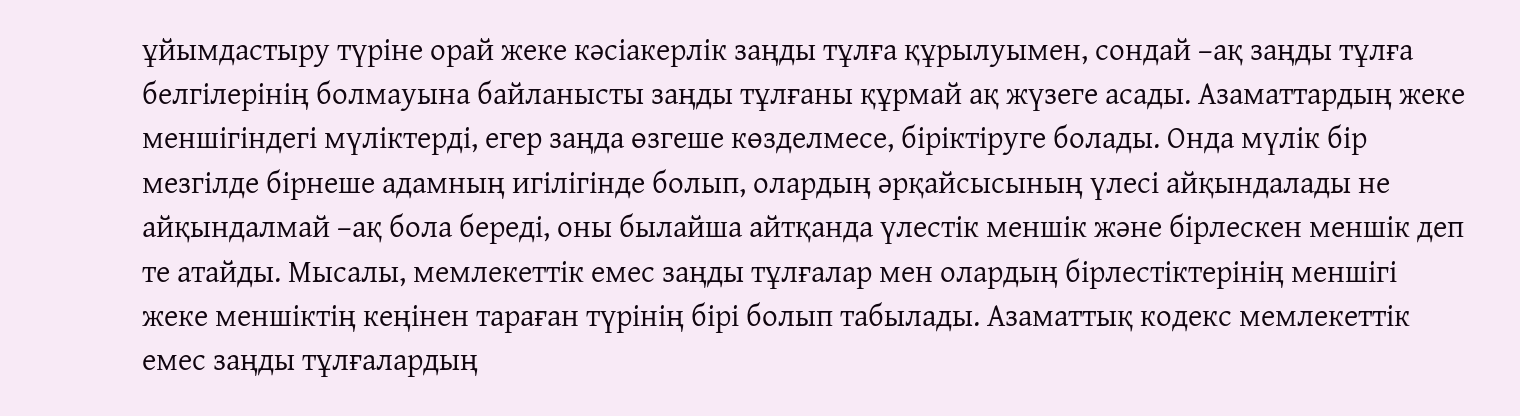ұйымдастыру түріне орай жеке кәсіакерлік заңды тұлға құрылуымен, сондай –ақ заңды тұлға белгілерінің болмауына байланысты заңды тұлғаны құрмай ақ жүзеге асады. Азаматтардың жеке меншігіндегі мүліктерді, егер заңда өзгеше көзделмесе, біріктіруге болады. Онда мүлік бір мезгілде бірнеше адамның игілігінде болып, олардың әрқайсысының үлесі айқындалады не айқындалмай –ақ бола береді, оны былайша айтқанда үлестік меншік және бірлескен меншік деп те атайды. Мысалы, мемлекеттік емес заңды тұлғалар мен олардың бірлестіктерінің меншігі жеке меншіктің кеңінен тараған түрінің бірі болып табылады. Азаматтық кодекс мемлекеттік емес заңды тұлғалардың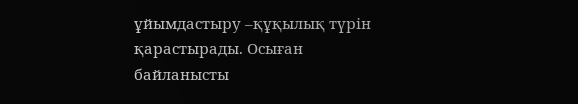ұйымдастыру –құқылық түрін қарастырады. Осыған байланысты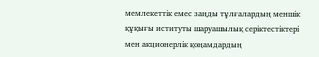мемлекеттік емес заңды тұлғалардың меншік құқығы иституты шаруашылық серіктестіктері мен акционерлік қоңамдардың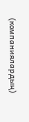(компаниялардың)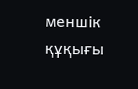меншік құқығы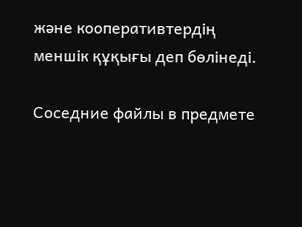және кооперативтердің меншік құқығы деп бөлінеді.

Соседние файлы в предмете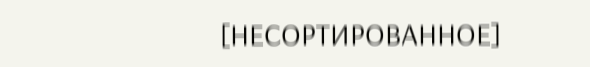[НЕСОРТИРОВАННОЕ]